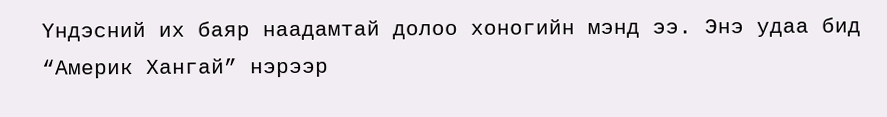Үндэсний их баяр наадамтай долоо хоногийн мэнд ээ. Энэ удаа бид “Америк Хангай” нэрээр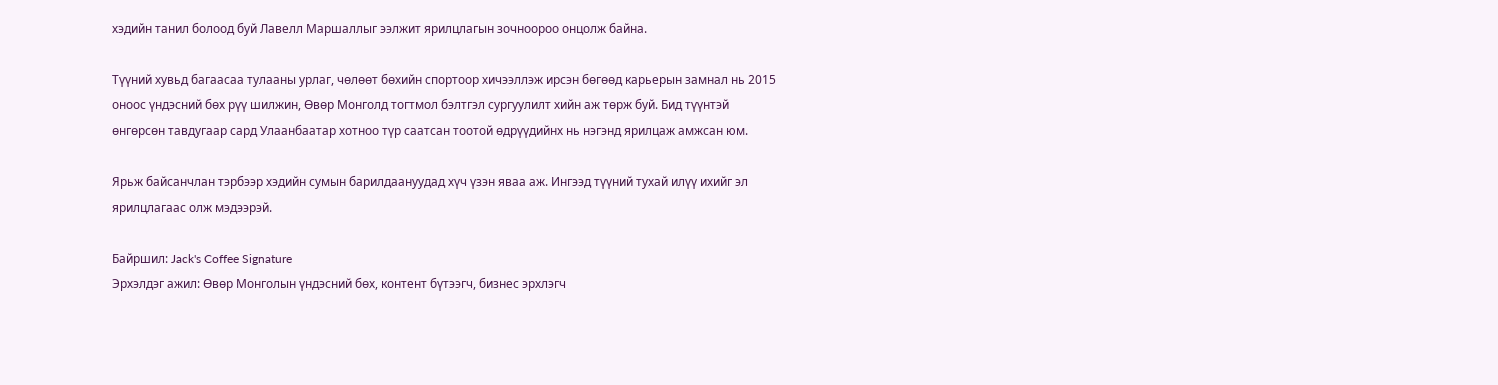хэдийн танил болоод буй Лавелл Маршаллыг ээлжит ярилцлагын зочноороо онцолж байна.

Түүний хувьд багаасаа тулааны урлаг, чөлөөт бөхийн спортоор хичээллэж ирсэн бөгөөд карьерын замнал нь 2015 оноос үндэсний бөх рүү шилжин, Өвөр Монголд тогтмол бэлтгэл сургуулилт хийн аж төрж буй. Бид түүнтэй өнгөрсөн тавдугаар сард Улаанбаатар хотноо түр саатсан тоотой өдрүүдийнх нь нэгэнд ярилцаж амжсан юм.

Ярьж байсанчлан тэрбээр хэдийн сумын барилдаануудад хүч үзэн яваа аж. Ингээд түүний тухай илүү ихийг эл ярилцлагаас олж мэдээрэй.

Байршил: Jack's Coffee Signature
Эрхэлдэг ажил: Өвөр Монголын үндэсний бөх, контент бүтээгч, бизнес эрхлэгч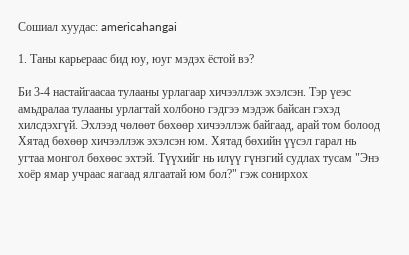Сошиал хуудас: americahangai

1. Таны карьераас бид юу, юуг мэдэх ёстой вэ?

Би 3-4 настайгаасаа тулааны урлагаар хичээллэж эхэлсэн. Тэр үеэс амьдралаа тулааны урлагтай холбоно гэдгээ мэдэж байсан гэхэд хилсдэхгүй. Эхлээд чөлөөт бөхөөр хичээллэж байгаад, арай том болоод Хятад бөхөөр хичээллэж эхэлсэн юм. Хятад бөхийн үүсэл гарал нь угтаа монгол бөхөөс эхтэй. Түүхийг нь илүү гүнзгий судлах тусам "Энэ хоёр ямар учраас яагаад ялгаатай юм бол?" гэж сонирхох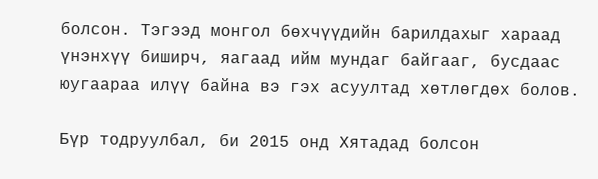болсон. Тэгээд монгол бөхчүүдийн барилдахыг хараад үнэнхүү биширч, яагаад ийм мундаг байгааг, бусдаас юугаараа илүү байна вэ гэх асуултад хөтлөгдөх болов.

Бүр тодруулбал, би 2015 онд Хятадад болсон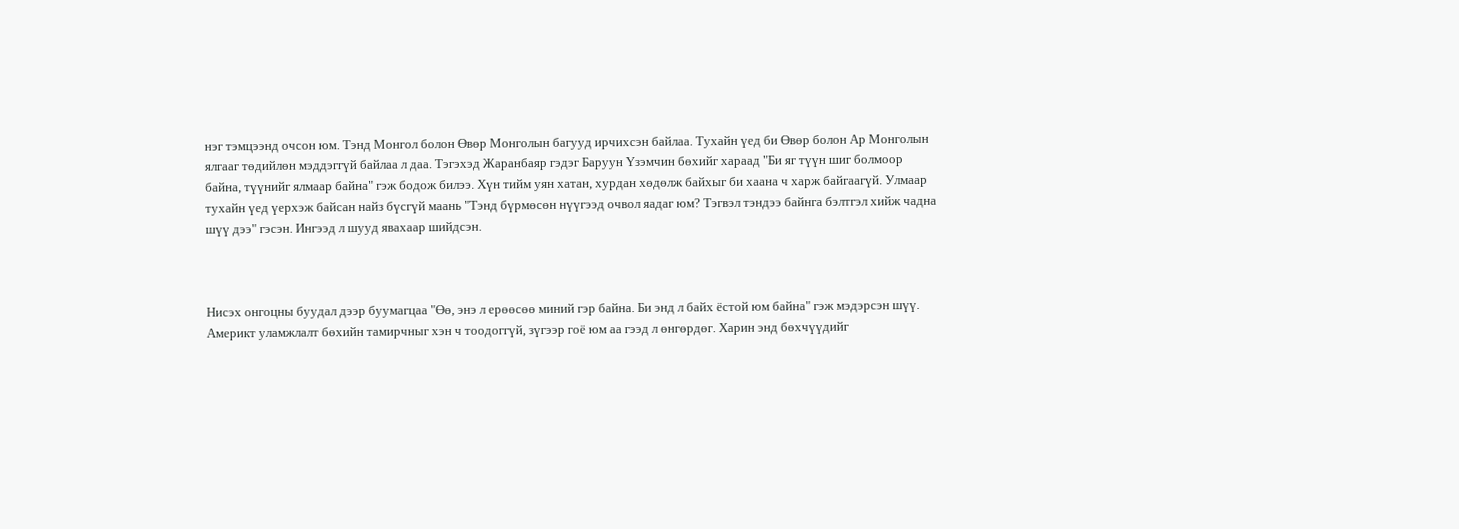нэг тэмцээнд очсон юм. Тэнд Монгол болон Өвөр Монголын багууд ирчихсэн байлаа. Тухайн үед би Өвөр болон Ар Монголын ялгааг төдийлөн мэддэггүй байлаа л даа. Тэгэхэд Жаранбаяр гэдэг Баруун Үзэмчин бөхийг хараад "Би яг түүн шиг болмоор байна, түүнийг ялмаар байна" гэж бодож билээ. Хүн тийм уян хатан, хурдан хөдөлж байхыг би хаана ч харж байгаагүй. Улмаар тухайн үед үерхэж байсан найз бүсгүй маань "Тэнд бүрмөсөн нүүгээд очвол яадаг юм? Тэгвэл тэндээ байнга бэлтгэл хийж чадна шүү дээ" гэсэн. Ингээд л шууд явахаар шийдсэн.



Нисэх онгоцны буудал дээр буумагцаа "Өө, энэ л ерөөсөө миний гэр байна. Би энд л байх ёстой юм байна" гэж мэдэрсэн шүү. Америкт уламжлалт бөхийн тамирчныг хэн ч тоодоггүй, зүгээр гоё юм аа гээд л өнгөрдөг. Харин энд бөхчүүдийг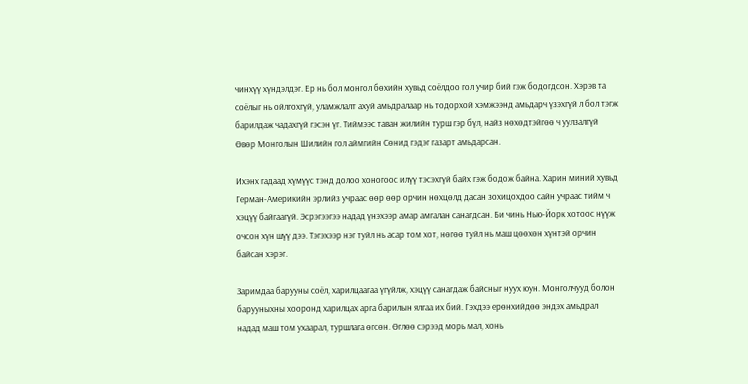чинхүү хүндэлдэг. Ер нь бол монгол бөхийн хувьд соёлдоо гол учир бий гэж бодогдсон. Хэрэв та соёлыг нь ойлгохгүй, уламжлалт ахуй амьдралаар нь тодорхой хэмжээнд амьдарч үзэхгүй л бол тэгж барилдаж чадахгүй гэсэн үг. Тиймээс таван жилийн турш гэр бүл, найз нөхөдтэйгөө ч уулзалгүй Өвөр Монголын Шилийн гол аймгийн Сөнид гэдэг газарт амьдарсан.

Ихэнх гадаад хүмүүс тэнд долоо хоногоос илүү тэсэхгүй байх гэж бодож байна. Харин миний хувьд Герман-Америкийн эрлийз учраас өөр өөр орчин нөхцөлд дасан зохицохдоо сайн учраас тийм ч хэцүү байгаагүй. Эсрэгээгээ надад үнэхээр амар амгалан санагдсан. Би чинь Нью-Йорк хотоос нүүж очсон хүн шүү дээ. Тэгэхээр нэг туйл нь асар том хот, нөгөө туйл нь маш цөөхөн хүнтэй орчин байсан хэрэг.

Заримдаа барууны соёл, харилцаагаа үгүйлж, хэцүү санагдаж байсныг нуух юун. Монголчууд болон барууныхны хооронд харилцах арга барилын ялгаа их бий. Гэхдээ ерөнхийдөө эндэх амьдрал надад маш том ухаарал, туршлага өгсөн. Өглөө сэрээд морь мал, хонь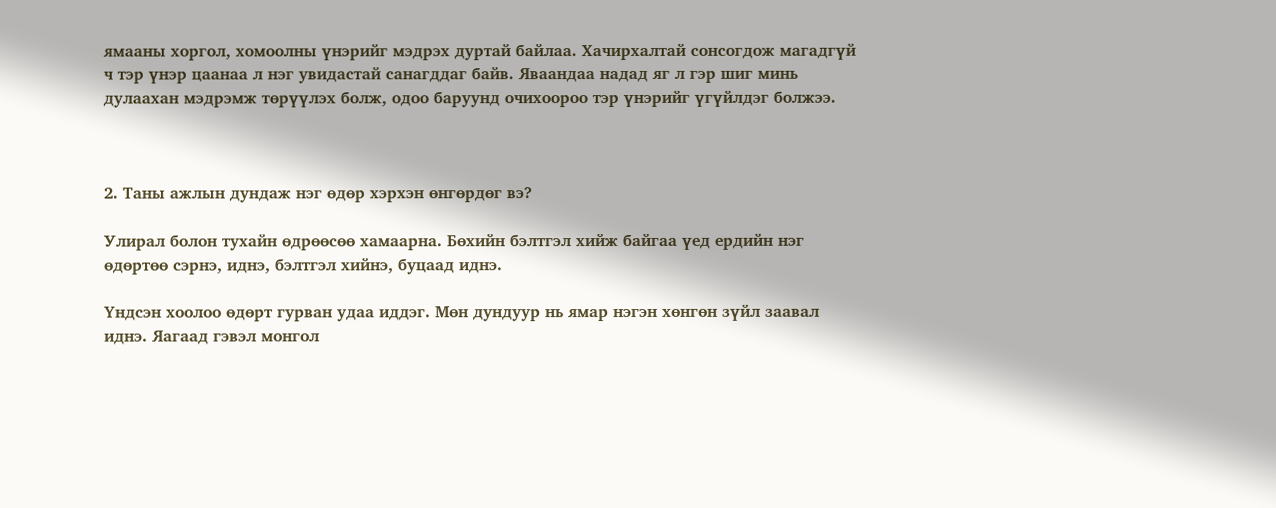ямааны хоргол, хомоолны үнэрийг мэдрэх дуртай байлаа. Хачирхалтай сонсогдож магадгүй ч тэр үнэр цаанаа л нэг увидастай санагддаг байв. Яваандаа надад яг л гэр шиг минь дулаахан мэдрэмж төрүүлэх болж, одоо баруунд очихоороо тэр үнэрийг үгүйлдэг болжээ.



2. Таны ажлын дундаж нэг өдөр хэрхэн өнгөрдөг вэ?

Улирал болон тухайн өдрөөсөө хамаарна. Бөхийн бэлтгэл хийж байгаа үед ердийн нэг өдөртөө сэрнэ, иднэ, бэлтгэл хийнэ, буцаад иднэ.

Үндсэн хоолоо өдөрт гурван удаа иддэг. Мөн дундуур нь ямар нэгэн хөнгөн зүйл заавал иднэ. Яагаад гэвэл монгол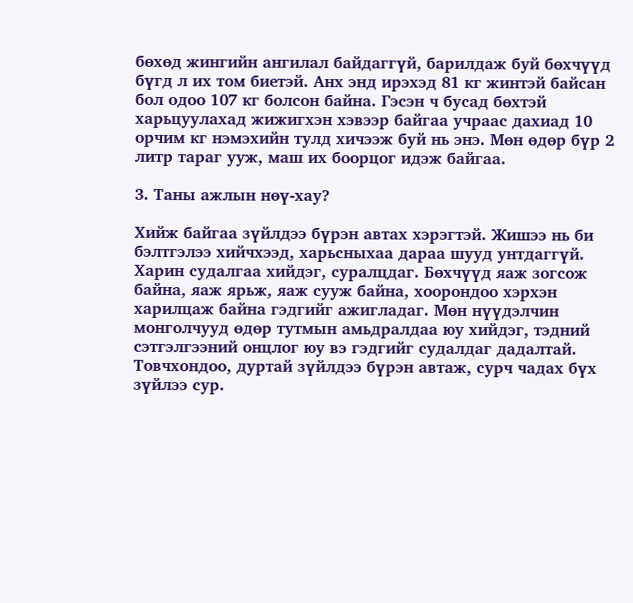бөхөд жингийн ангилал байдаггүй, барилдаж буй бөхчүүд бүгд л их том биетэй. Анх энд ирэхэд 81 кг жинтэй байсан бол одоо 107 кг болсон байна. Гэсэн ч бусад бөхтэй харьцуулахад жижигхэн хэвээр байгаа учраас дахиад 10 орчим кг нэмэхийн тулд хичээж буй нь энэ. Мөн өдөр бүр 2 литр тараг ууж, маш их боорцог идэж байгаа.

3. Таны ажлын нөү-хау?

Хийж байгаа зүйлдээ бүрэн автах хэрэгтэй. Жишээ нь би бэлтгэлээ хийчхээд, харьсныхаа дараа шууд унтдаггүй. Харин судалгаа хийдэг, суралцдаг. Бөхчүүд яаж зогсож байна, яаж ярьж, яаж сууж байна, хоорондоо хэрхэн харилцаж байна гэдгийг ажигладаг. Мөн нүүдэлчин монголчууд өдөр тутмын амьдралдаа юу хийдэг, тэдний сэтгэлгээний онцлог юу вэ гэдгийг судалдаг дадалтай. Товчхондоо, дуртай зүйлдээ бүрэн автаж, сурч чадах бүх зүйлээ сур.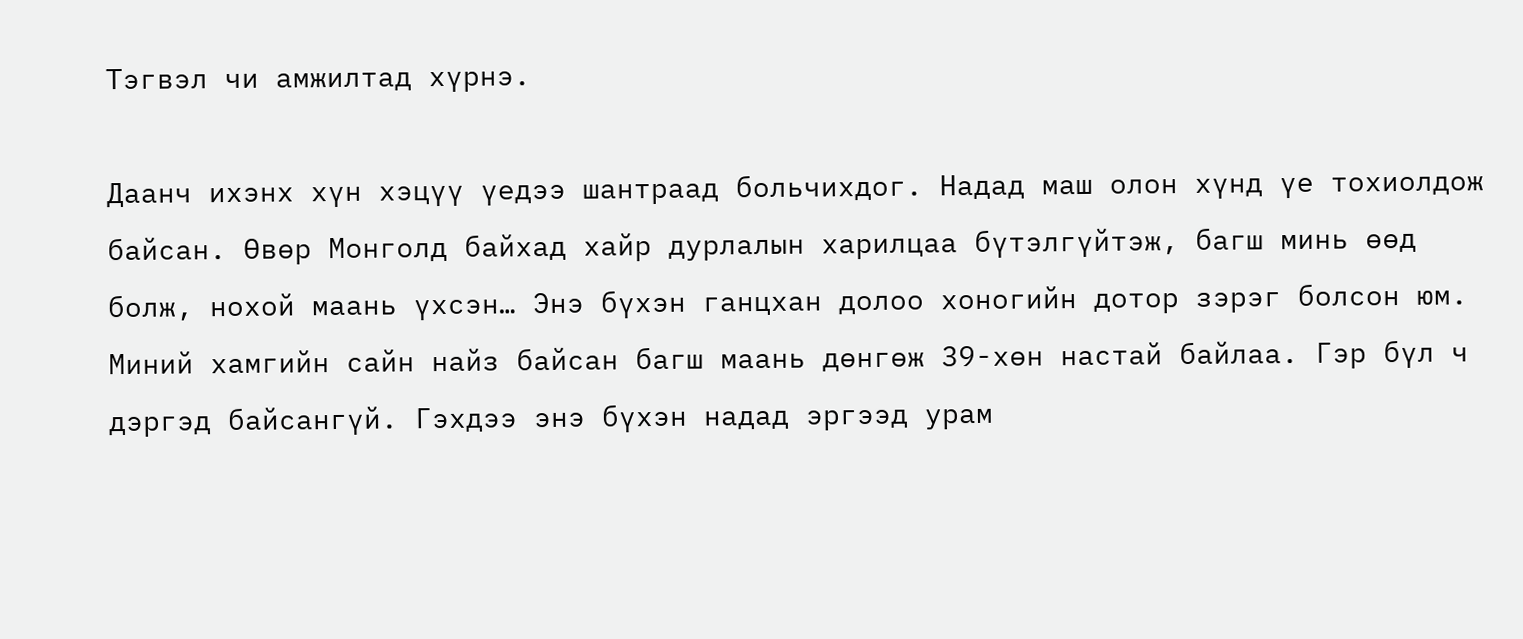Тэгвэл чи амжилтад хүрнэ.

Даанч ихэнх хүн хэцүү үедээ шантраад больчихдог. Надад маш олон хүнд үе тохиолдож байсан. Өвөр Монголд байхад хайр дурлалын харилцаа бүтэлгүйтэж, багш минь өөд болж, нохой маань үхсэн… Энэ бүхэн ганцхан долоо хоногийн дотор зэрэг болсон юм. Миний хамгийн сайн найз байсан багш маань дөнгөж 39-хөн настай байлаа. Гэр бүл ч дэргэд байсангүй. Гэхдээ энэ бүхэн надад эргээд урам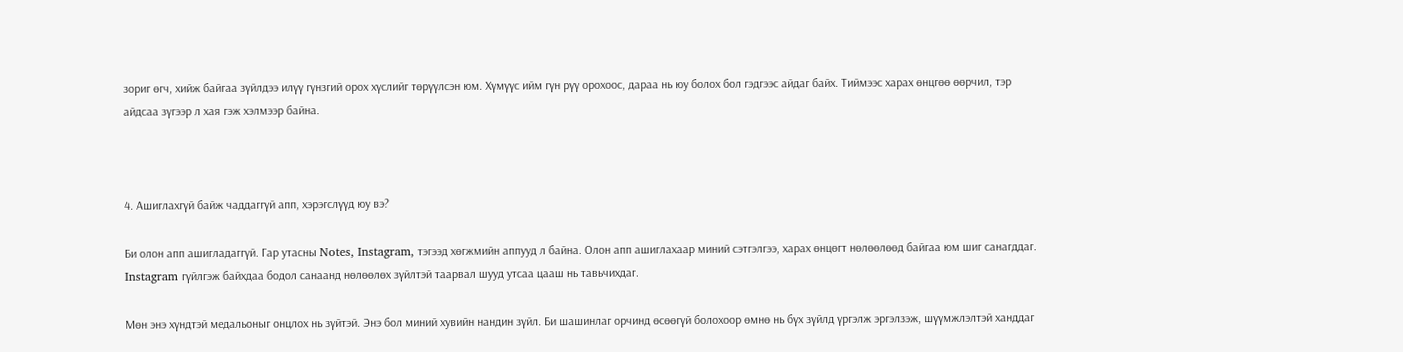зориг өгч, хийж байгаа зүйлдээ илүү гүнзгий орох хүслийг төрүүлсэн юм. Хүмүүс ийм гүн рүү орохоос, дараа нь юу болох бол гэдгээс айдаг байх. Тиймээс харах өнцгөө өөрчил, тэр айдсаа зүгээр л хая гэж хэлмээр байна.



4. Ашиглахгүй байж чаддаггүй апп, хэрэгслүүд юу вэ?

Би олон апп ашигладаггүй. Гар утасны Notes, Instagram, тэгээд хөгжмийн аппууд л байна. Олон апп ашиглахаар миний сэтгэлгээ, харах өнцөгт нөлөөлөөд байгаа юм шиг санагддаг. Instagram гүйлгэж байхдаа бодол санаанд нөлөөлөх зүйлтэй таарвал шууд утсаа цааш нь тавьчихдаг.

Мөн энэ хүндтэй медальоныг онцлох нь зүйтэй. Энэ бол миний хувийн нандин зүйл. Би шашинлаг орчинд өсөөгүй болохоор өмнө нь бүх зүйлд үргэлж эргэлзэж, шүүмжлэлтэй ханддаг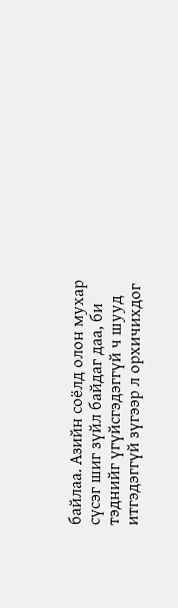байлаа. Азийн соёлд олон мухар сүсэг шиг зүйл байдаг даа, би тэднийг үгүйсгэдэггүй ч шууд итгэдэггүй зүгээр л орхичихдог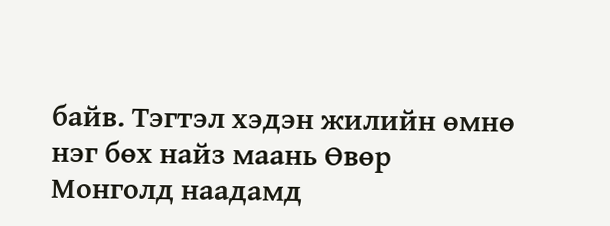байв. Тэгтэл хэдэн жилийн өмнө нэг бөх найз маань Өвөр Монголд наадамд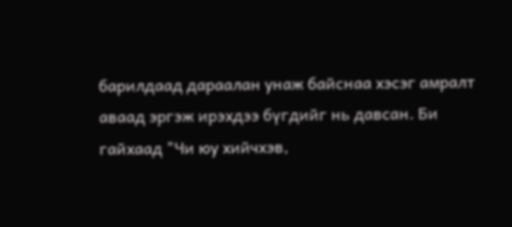барилдаад дараалан унаж байснаа хэсэг амралт аваад эргэж ирэхдээ бүгдийг нь давсан. Би гайхаад "Чи юу хийчхэв,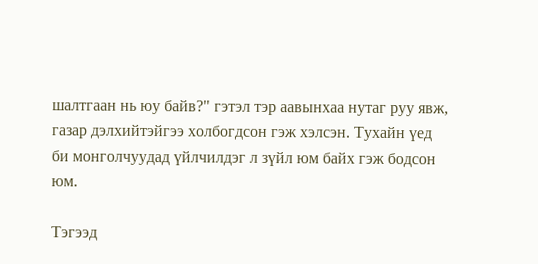шалтгаан нь юу байв?" гэтэл тэр аавынхаа нутаг руу явж, газар дэлхийтэйгээ холбогдсон гэж хэлсэн. Тухайн үед би монголчуудад үйлчилдэг л зүйл юм байх гэж бодсон юм.

Тэгээд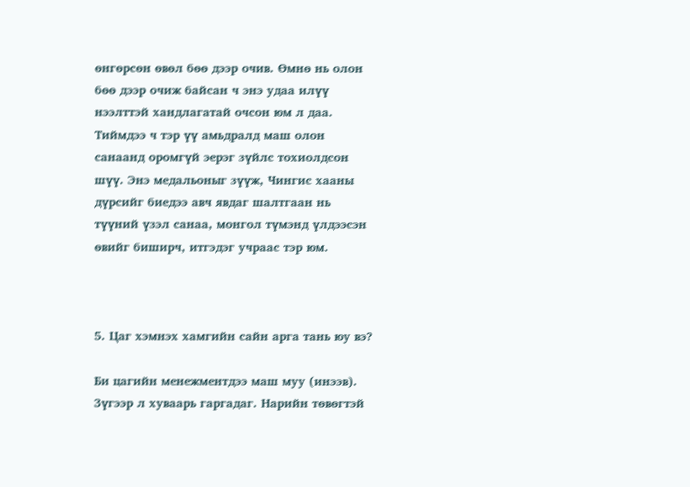өнгөрсөн өвөл бөө дээр очив. Өмнө нь олон бөө дээр очиж байсан ч энэ удаа илүү нээлттэй хандлагатай очсон юм л даа. Тиймдээ ч тэр үү амьдралд маш олон санаанд оромгүй эерэг зүйлс тохиолдсон шүү. Энэ медальоныг зүүж, Чингис хааны дүрсийг биедээ авч явдаг шалтгаан нь түүний үзэл санаа, монгол түмэнд үлдээсэн өвийг биширч, итгэдэг учраас тэр юм.



5. Цаг хэмнэх хамгийн сайн арга тань юу вэ?

Би цагийн менежментдээ маш муу (инээв). Зүгээр л хуваарь гаргадаг. Нарийн төвөгтэй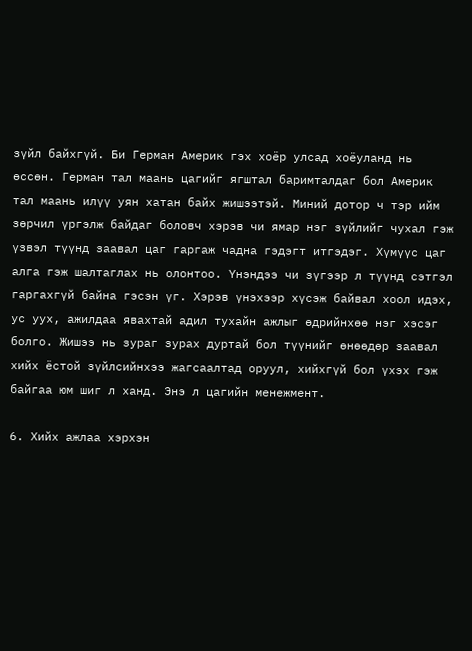зүйл байхгүй. Би Герман Америк гэх хоёр улсад хоёуланд нь өссөн. Герман тал маань цагийг ягштал баримталдаг бол Америк тал маань илүү уян хатан байх жишээтэй. Миний дотор ч тэр ийм зөрчил үргэлж байдаг боловч хэрэв чи ямар нэг зүйлийг чухал гэж үзвэл түүнд заавал цаг гаргаж чадна гэдэгт итгэдэг. Хүмүүс цаг алга гэж шалтаглах нь олонтоо. Үнэндээ чи зүгээр л түүнд сэтгэл гаргахгүй байна гэсэн үг. Хэрэв үнэхээр хүсэж байвал хоол идэх, ус уух, ажилдаа явахтай адил тухайн ажлыг өдрийнхөө нэг хэсэг болго. Жишээ нь зураг зурах дуртай бол түүнийг өнөөдөр заавал хийх ёстой зүйлсийнхээ жагсаалтад оруул, хийхгүй бол үхэх гэж байгаа юм шиг л ханд. Энэ л цагийн менежмент.

6. Хийх ажлаа хэрхэн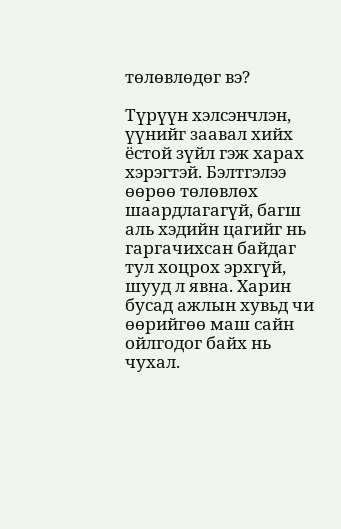төлөвлөдөг вэ?

Түрүүн хэлсэнчлэн, үүнийг заавал хийх ёстой зүйл гэж харах хэрэгтэй. Бэлтгэлээ өөрөө төлөвлөх шаардлагагүй, багш аль хэдийн цагийг нь гаргачихсан байдаг тул хоцрох эрхгүй, шууд л явна. Харин бусад ажлын хувьд чи өөрийгөө маш сайн ойлгодог байх нь чухал.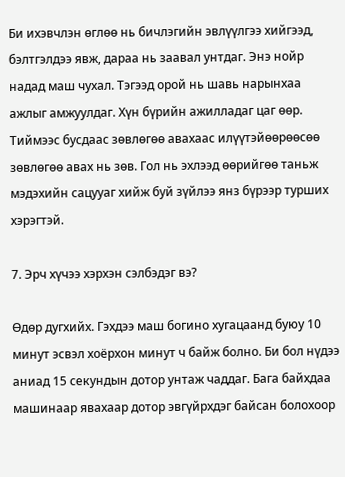Би ихэвчлэн өглөө нь бичлэгийн эвлүүлгээ хийгээд, бэлтгэлдээ явж, дараа нь заавал унтдаг. Энэ нойр надад маш чухал. Тэгээд орой нь шавь нарынхаа ажлыг амжуулдаг. Хүн бүрийн ажилладаг цаг өөр. Тиймээс бусдаас зөвлөгөө авахаас илүүтэйөөрөөсөө зөвлөгөө авах нь зөв. Гол нь эхлээд өөрийгөө таньж мэдэхийн сацууаг хийж буй зүйлээ янз бүрээр турших хэрэгтэй.

7. Эрч хүчээ хэрхэн сэлбэдэг вэ?

Өдөр дугхийх. Гэхдээ маш богино хугацаанд буюу 10 минут эсвэл хоёрхон минут ч байж болно. Би бол нүдээ аниад 15 секундын дотор унтаж чаддаг. Бага байхдаа машинаар явахаар дотор эвгүйрхдэг байсан болохоор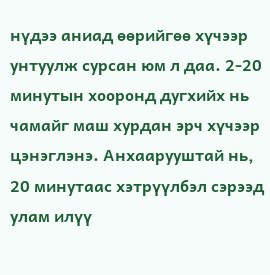нүдээ аниад өөрийгөө хүчээр унтуулж сурсан юм л даа. 2-20 минутын хооронд дугхийх нь чамайг маш хурдан эрч хүчээр цэнэглэнэ. Анхаарууштай нь, 20 минутаас хэтрүүлбэл сэрээд улам илүү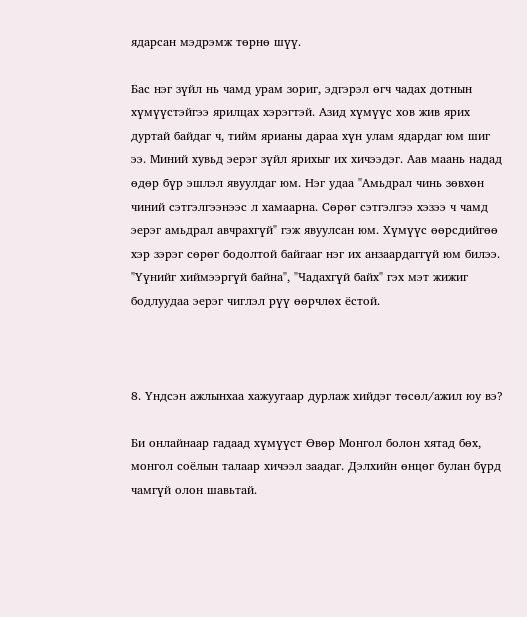ядарсан мэдрэмж төрнө шүү.

Бас нэг зүйл нь чамд урам зориг, эдгэрэл өгч чадах дотнын хүмүүстэйгээ ярилцах хэрэгтэй. Азид хүмүүс хов жив ярих дуртай байдаг ч, тийм ярианы дараа хүн улам ядардаг юм шиг ээ. Миний хувьд эерэг зүйл ярихыг их хичээдэг. Аав маань надад өдөр бүр эшлэл явуулдаг юм. Нэг удаа "Амьдрал чинь зөвхөн чиний сэтгэлгээнээс л хамаарна. Сөрөг сэтгэлгээ хэзээ ч чамд эерэг амьдрал авчрахгүй" гэж явуулсан юм. Хүмүүс өөрсдийгөө хэр зэрэг сөрөг бодолтой байгааг нэг их анзаардаггүй юм билээ. "Үүнийг хиймээргүй байна", "Чадахгүй байх" гэх мэт жижиг бодлуудаа эерэг чиглэл рүү өөрчлөх ёстой.



8. Үндсэн ажлынхаа хажуугаар дурлаж хийдэг төсөл/ажил юу вэ?

Би онлайнаар гадаад хүмүүст Өвөр Монгол болон хятад бөх, монгол соёлын талаар хичээл заадаг. Дэлхийн өнцөг булан бүрд чамгүй олон шавьтай.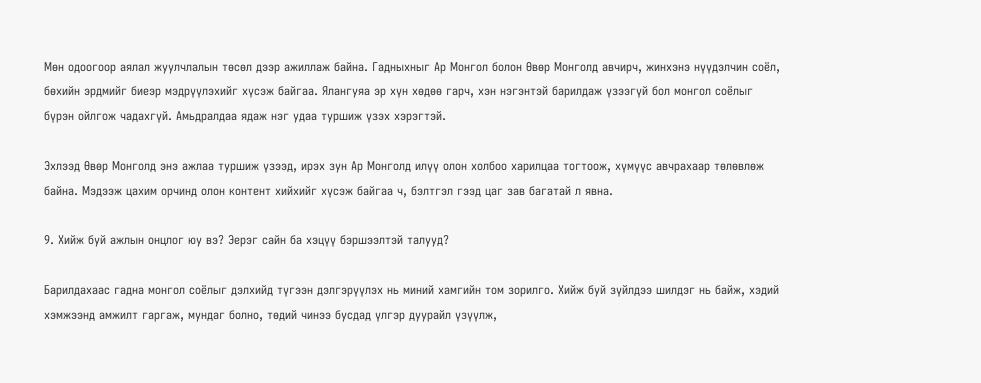Мөн одоогоор аялал жуулчлалын төсөл дээр ажиллаж байна. Гадныхныг Ар Монгол болон Өвөр Монголд авчирч, жинхэнэ нүүдэлчин соёл, бөхийн эрдмийг биеэр мэдрүүлэхийг хүсэж байгаа. Ялангуяа эр хүн хөдөө гарч, хэн нэгэнтэй барилдаж үзээгүй бол монгол соёлыг бүрэн ойлгож чадахгүй. Амьдралдаа ядаж нэг удаа туршиж үзэх хэрэгтэй.

Эхлээд Өвөр Монголд энэ ажлаа туршиж үзээд, ирэх зун Ар Монголд илүү олон холбоо харилцаа тогтоож, хүмүүс авчрахаар төлөвлөж байна. Мэдээж цахим орчинд олон контент хийхийг хүсэж байгаа ч, бэлтгэл гээд цаг зав багатай л явна.

9. Хийж буй ажлын онцлог юу вэ? Эерэг сайн ба хэцүү бэршээлтэй талууд?

Барилдахаас гадна монгол соёлыг дэлхийд түгээн дэлгэрүүлэх нь миний хамгийн том зорилго. Хийж буй зүйлдээ шилдэг нь байж, хэдий хэмжээнд амжилт гаргаж, мундаг болно, төдий чинээ бусдад үлгэр дуурайл үзүүлж,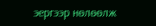эергээр нөлөөлж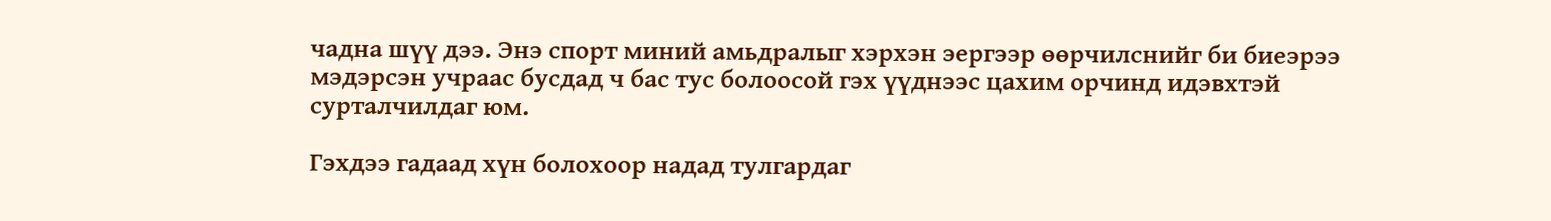чадна шүү дээ. Энэ спорт миний амьдралыг хэрхэн эергээр өөрчилснийг би биеэрээ мэдэрсэн учраас бусдад ч бас тус болоосой гэх үүднээс цахим орчинд идэвхтэй сурталчилдаг юм.

Гэхдээ гадаад хүн болохоор надад тулгардаг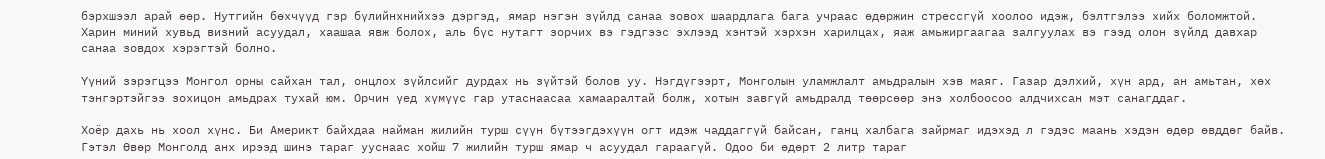бэрхшээл арай өөр. Нутгийн бөхчүүд гэр бүлийнхнийхээ дэргэд, ямар нэгэн зүйлд санаа зовох шаардлага бага учраас өдөржин стрессгүй хоолоо идэж, бэлтгэлээ хийх боломжтой. Харин миний хувьд визний асуудал, хаашаа явж болох, аль бүс нутагт зорчих вэ гэдгээс эхлээд хэнтэй хэрхэн харилцах, яаж амьжиргаагаа залгуулах вэ гээд олон зүйлд давхар санаа зовдох хэрэгтэй болно.

Үүний зэрэгцээ Монгол орны сайхан тал, онцлох зүйлсийг дурдах нь зүйтэй болов уу. Нэгдүгээрт, Монголын уламжлалт амьдралын хэв маяг. Газар дэлхий, хүн ард, ан амьтан, хөх тэнгэртэйгээ зохицон амьдрах тухай юм. Орчин үед хүмүүс гар утаснаасаа хамааралтай болж, хотын завгүй амьдралд төөрсөөр энэ холбоосоо алдчихсан мэт санагддаг.

Хоёр дахь нь хоол хүнс. Би Америкт байхдаа найман жилийн турш сүүн бүтээгдэхүүн огт идэж чаддаггүй байсан, ганц халбага зайрмаг идэхэд л гэдэс маань хэдэн өдөр өвддөг байв. Гэтэл Өвөр Монголд анх ирээд шинэ тараг ууснаас хойш 7 жилийн турш ямар ч асуудал гараагүй. Одоо би өдөрт 2 литр тараг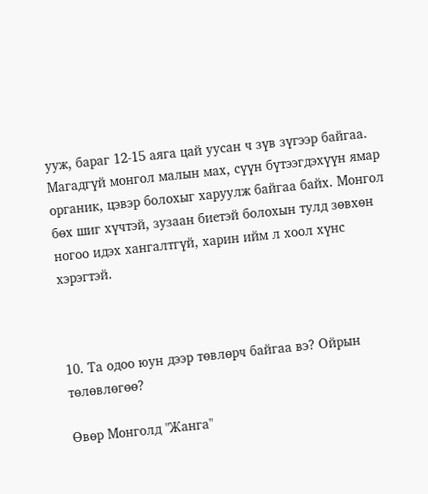ууж, бараг 12-15 аяга цай уусан ч зүв зүгээр байгаа. Магадгүй монгол малын мах, сүүн бүтээгдэхүүн ямар органик, цэвэр болохыг харуулж байгаа байх. Монгол бөх шиг хүчтэй, зузаан биетэй болохын тулд зөвхөн ногоо идэх хангалтгүй, харин ийм л хоол хүнс хэрэгтэй.



10. Та одоо юун дээр төвлөрч байгаа вэ? Ойрын төлөвлөгөө?

Өвөр Монголд "Жанга"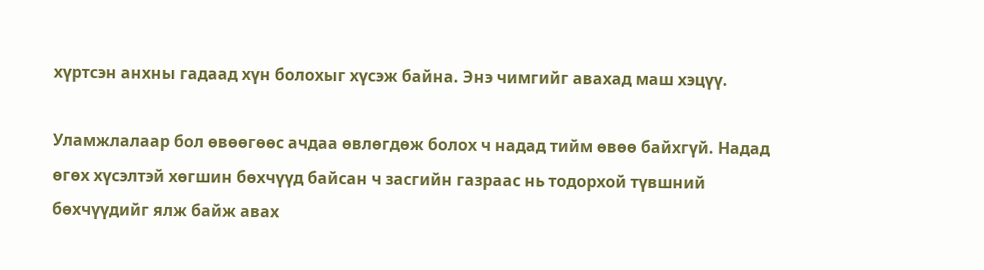хүртсэн анхны гадаад хүн болохыг хүсэж байна. Энэ чимгийг авахад маш хэцүү.

Уламжлалаар бол өвөөгөөс ачдаа өвлөгдөж болох ч надад тийм өвөө байхгүй. Надад өгөх хүсэлтэй хөгшин бөхчүүд байсан ч засгийн газраас нь тодорхой түвшний бөхчүүдийг ялж байж авах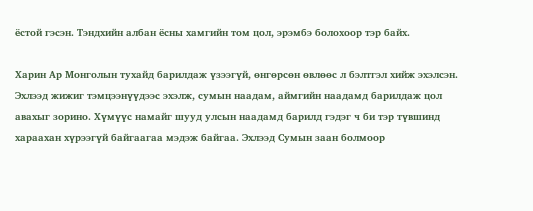ёстой гэсэн. Тэндхийн албан ёсны хамгийн том цол, эрэмбэ болохоор тэр байх.

Харин Ар Монголын тухайд барилдаж үзээгүй, өнгөрсөн өвлөөс л бэлтгэл хийж эхэлсэн. Эхлээд жижиг тэмцээнүүдээс эхэлж, сумын наадам, аймгийн наадамд барилдаж цол авахыг зорино. Хүмүүс намайг шууд улсын наадамд барилд гэдэг ч би тэр түвшинд хараахан хүрээгүй байгаагаа мэдэж байгаа. Эхлээд Сумын заан болмоор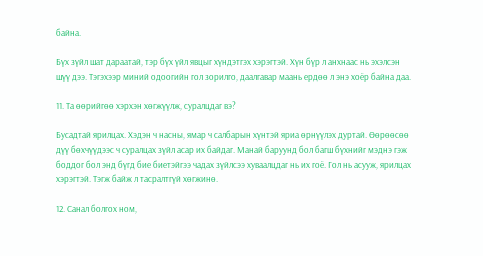байна.

Бүх зүйл шат дараатай, тэр бүх үйл явцыг хүндэтгэх хэрэгтэй. Хүн бүр л анхнаас нь эхэлсэн шүү дээ. Тэгэхээр миний одоогийн гол зорилго, даалгавар маань ердөө л энэ хоёр байна даа.

11. Та өөрийгөө хэрхэн хөгжүүлж, суралцдаг вэ?

Бусадтай ярилцах. Хэдэн ч насны, ямар ч салбарын хүнтэй яриа өрнүүлэх дуртай. Өөрөөсөө дүү бөхчүүдээс ч суралцах зүйл асар их байдаг. Манай баруунд бол багш бүхнийг мэднэ гэж боддог бол энд бүгд бие биетэйгээ чадах зүйлсээ хуваалцдаг нь их гоё. Гол нь асууж, ярилцах хэрэгтэй. Тэгж байж л тасралтгүй хөгжинө.

12. Санал болгох ном,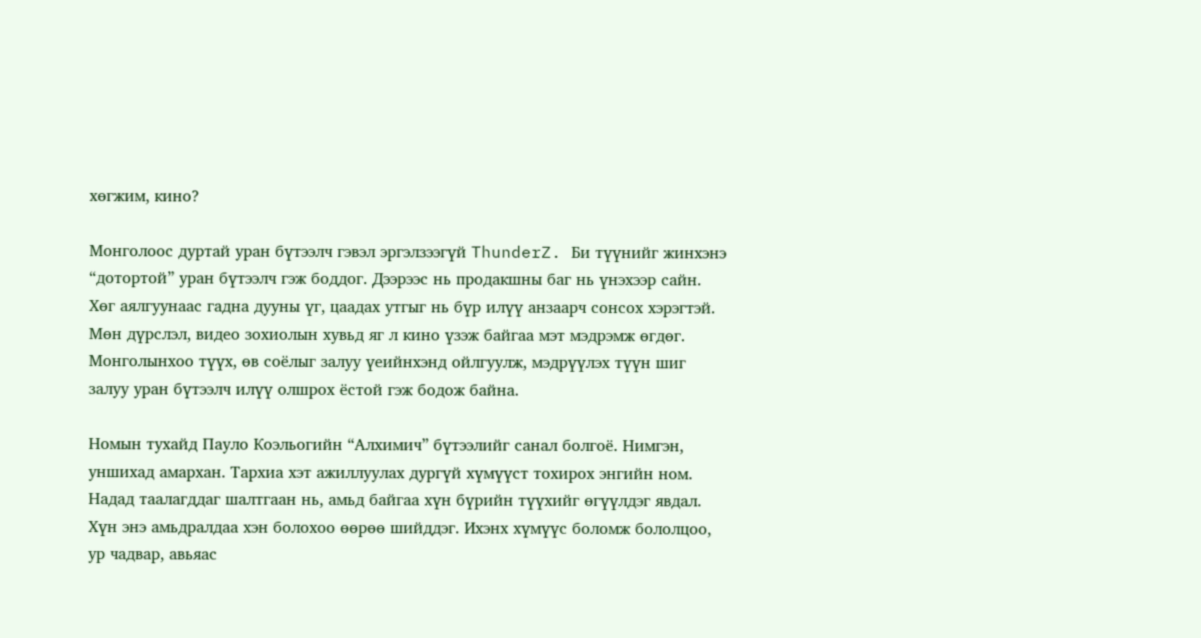хөгжим, кино?

Монголоос дуртай уран бүтээлч гэвэл эргэлзээгүй ThunderZ. Би түүнийг жинхэнэ “дотортой” уран бүтээлч гэж боддог. Дээрээс нь продакшны баг нь үнэхээр сайн. Хөг аялгуунаас гадна дууны үг, цаадах утгыг нь бүр илүү анзаарч сонсох хэрэгтэй. Мөн дүрслэл, видео зохиолын хувьд яг л кино үзэж байгаа мэт мэдрэмж өгдөг. Монголынхоо түүх, өв соёлыг залуу үеийнхэнд ойлгуулж, мэдрүүлэх түүн шиг залуу уран бүтээлч илүү олшрох ёстой гэж бодож байна.

Номын тухайд Пауло Коэльогийн “Алхимич” бүтээлийг санал болгоё. Нимгэн, уншихад амархан. Тархиа хэт ажиллуулах дургүй хүмүүст тохирох энгийн ном. Надад таалагддаг шалтгаан нь, амьд байгаа хүн бүрийн түүхийг өгүүлдэг явдал. Хүн энэ амьдралдаа хэн болохоо өөрөө шийддэг. Ихэнх хүмүүс боломж бололцоо, ур чадвар, авьяас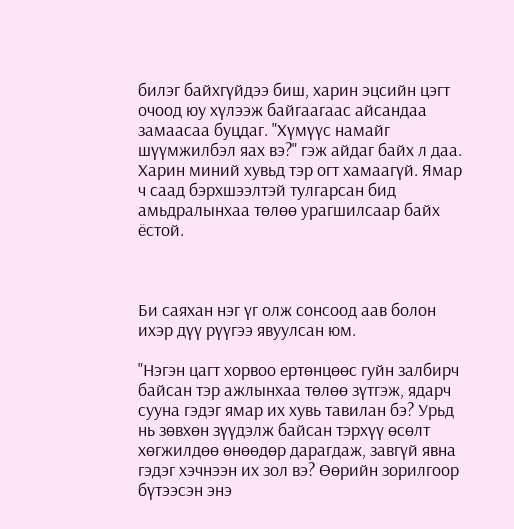билэг байхгүйдээ биш, харин эцсийн цэгт очоод юу хүлээж байгаагаас айсандаа замаасаа буцдаг. "Хүмүүс намайг шүүмжилбэл яах вэ?" гэж айдаг байх л даа. Харин миний хувьд тэр огт хамаагүй. Ямар ч саад бэрхшээлтэй тулгарсан бид амьдралынхаа төлөө урагшилсаар байх ёстой.



Би саяхан нэг үг олж сонсоод аав болон ихэр дүү рүүгээ явуулсан юм.

"Нэгэн цагт хорвоо ертөнцөөс гуйн залбирч байсан тэр ажлынхаа төлөө зүтгэж, ядарч сууна гэдэг ямар их хувь тавилан бэ? Урьд нь зөвхөн зүүдэлж байсан тэрхүү өсөлт хөгжилдөө өнөөдөр дарагдаж, завгүй явна гэдэг хэчнээн их зол вэ? Өөрийн зорилгоор бүтээсэн энэ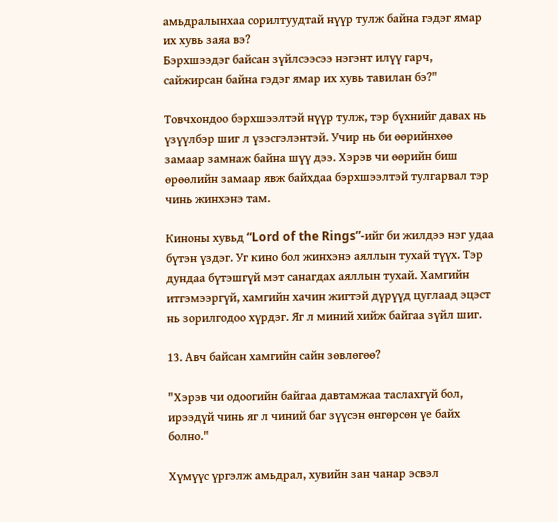амьдралынхаа сорилтуудтай нүүр тулж байна гэдэг ямар их хувь заяа вэ?
Бэрхшээдэг байсан зүйлсээсээ нэгэнт илүү гарч, сайжирсан байна гэдэг ямар их хувь тавилан бэ?"

Товчхондоо бэрхшээлтэй нүүр тулж, тэр бүхнийг давах нь үзүүлбэр шиг л үзэсгэлэнтэй. Учир нь би өөрийнхөө замаар замнаж байна шүү дээ. Хэрэв чи өөрийн биш өрөөлийн замаар явж байхдаа бэрхшээлтэй тулгарвал тэр чинь жинхэнэ там.

Киноны хувьд “Lord of the Rings”-ийг би жилдээ нэг удаа бүтэн үздэг. Уг кино бол жинхэнэ аяллын тухай түүх. Тэр дундаа бүтэшгүй мэт санагдах аяллын тухай. Хамгийн итгэмээргүй, хамгийн хачин жигтэй дүрүүд цуглаад эцэст нь зорилгодоо хүрдэг. Яг л миний хийж байгаа зүйл шиг.

13. Авч байсан хамгийн сайн зөвлөгөө?

"Хэрэв чи одоогийн байгаа давтамжаа таслахгүй бол, ирээдүй чинь яг л чиний баг зүүсэн өнгөрсөн үе байх болно."

Хүмүүс үргэлж амьдрал, хувийн зан чанар эсвэл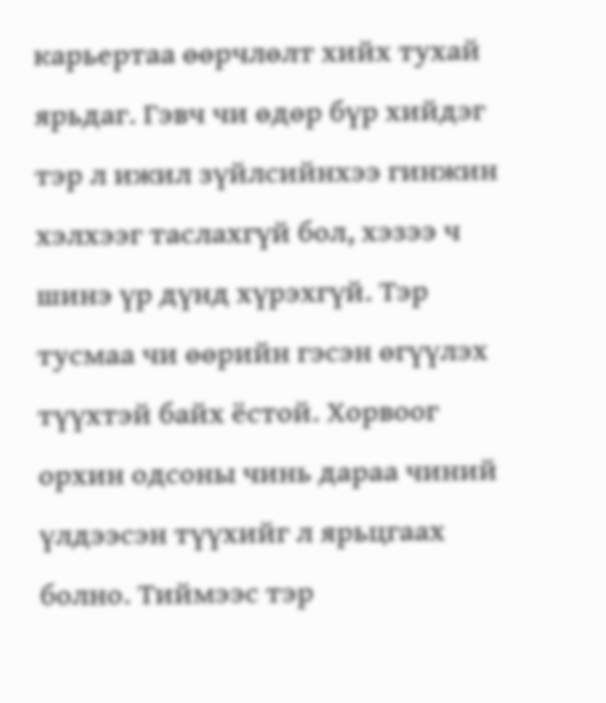карьертаа өөрчлөлт хийх тухай ярьдаг. Гэвч чи өдөр бүр хийдэг тэр л ижил зүйлсийнхээ гинжин хэлхээг таслахгүй бол, хэзээ ч шинэ үр дүнд хүрэхгүй. Тэр тусмаа чи өөрийн гэсэн өгүүлэх түүхтэй байх ёстой. Хорвоог орхин одсоны чинь дараа чиний үлдээсэн түүхийг л ярьцгаах болно. Тиймээс тэр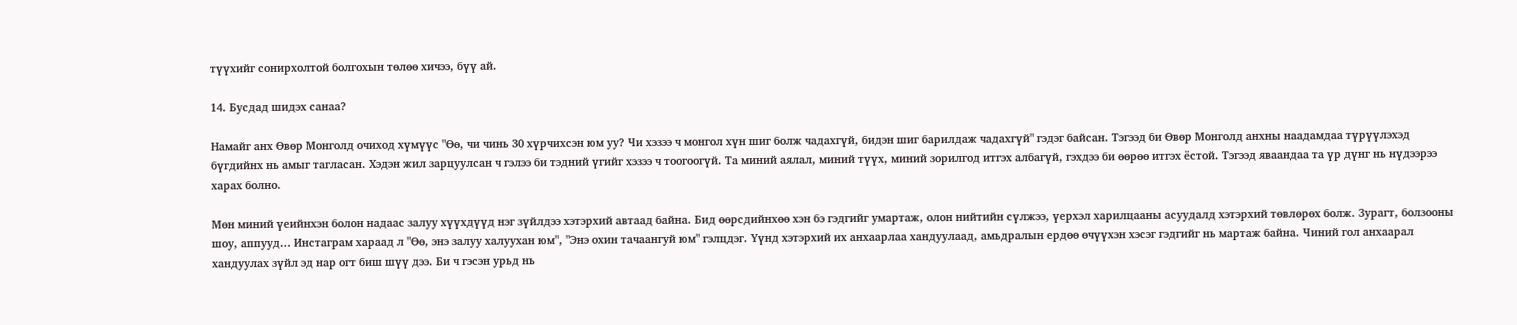түүхийг сонирхолтой болгохын төлөө хичээ, бүү ай.

14. Бусдад шидэх санаа?

Намайг анх Өвөр Монголд очиход хүмүүс "Өө, чи чинь 30 хүрчихсэн юм уу? Чи хэзээ ч монгол хүн шиг болж чадахгүй, бидэн шиг барилдаж чадахгүй" гэдэг байсан. Тэгээд би Өвөр Монголд анхны наадамдаа түрүүлэхэд бүгдийнх нь амыг тагласан. Хэдэн жил зарцуулсан ч гэлээ би тэдний үгийг хэзээ ч тоогоогүй. Та миний аялал, миний түүх, миний зорилгод итгэх албагүй, гэхдээ би өөрөө итгэх ёстой. Тэгээд яваандаа та үр дүнг нь нүдээрээ харах болно.

Мөн миний үеийнхэн болон надаас залуу хүүхдүүд нэг зүйлдээ хэтэрхий автаад байна. Бид өөрсдийнхөө хэн бэ гэдгийг умартаж, олон нийтийн сүлжээ, үерхэл харилцааны асуудалд хэтэрхий төвлөрөх болж. Зурагт, болзооны шоу, аппууд… Инстаграм хараад л "Өө, энэ залуу халуухан юм", "Энэ охин тачаангуй юм" гэлцдэг. Үүнд хэтэрхий их анхаарлаа хандуулаад, амьдралын ердөө өчүүхэн хэсэг гэдгийг нь мартаж байна. Чиний гол анхаарал хандуулах зүйл эд нар огт биш шүү дээ. Би ч гэсэн урьд нь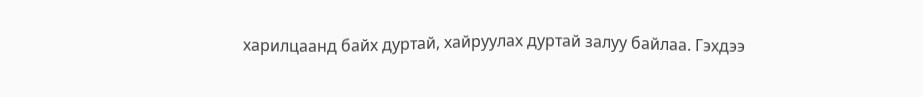харилцаанд байх дуртай, хайруулах дуртай залуу байлаа. Гэхдээ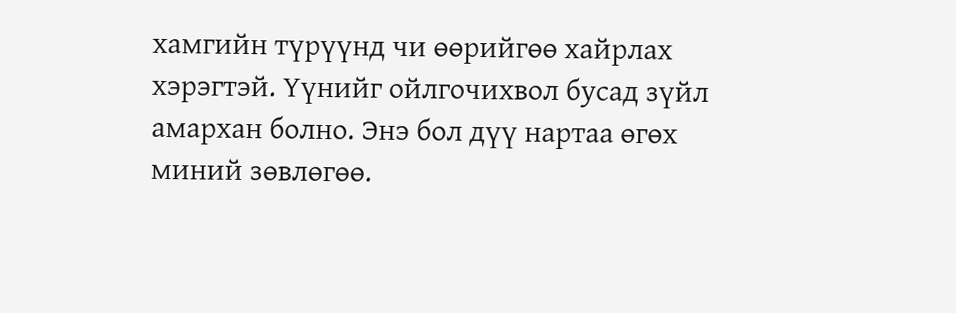хамгийн түрүүнд чи өөрийгөө хайрлах хэрэгтэй. Үүнийг ойлгочихвол бусад зүйл амархан болно. Энэ бол дүү нартаа өгөх миний зөвлөгөө.